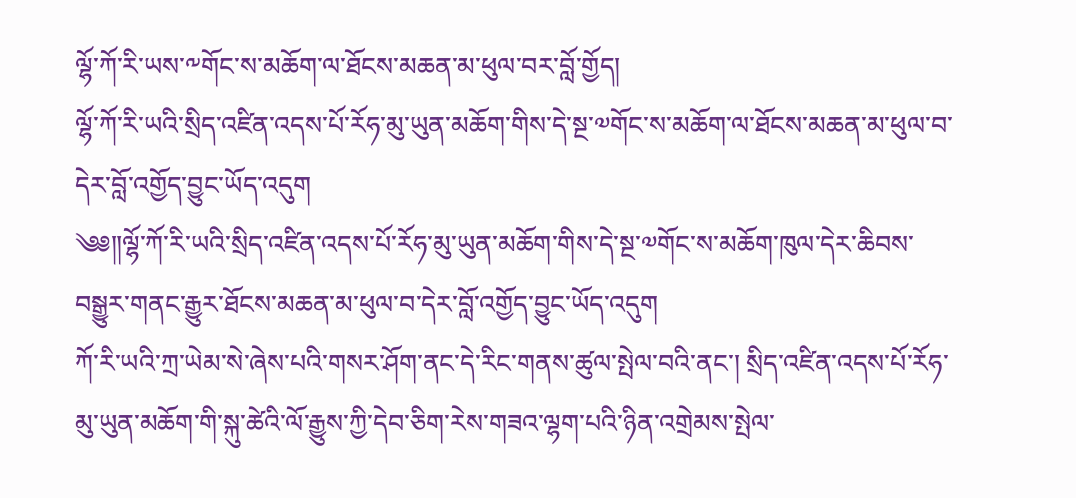ལྷོ་ཀོ་རི་ཡས་༸གོང་ས་མཆོག་ལ་ཐོངས་མཆན་མ་ཕུལ་བར་བློ་གྱོད།
ལྷོ་ཀོ་རི་ཡའི་སྲིད་འཛིན་འདས་པོ་རོཧ་མུ་ཡུན་མཆོག་གིས་དེ་སྔ་༧གོང་ས་མཆོག་ལ་ཐོངས་མཆན་མ་ཕུལ་བ་དེར་བློ་འགྱོད་བྱུང་ཡོད་འདུག
༄༅༎ལྷོ་ཀོ་རི་ཡའི་སྲིད་འཛིན་འདས་པོ་རོཧ་མུ་ཡུན་མཆོག་གིས་དེ་སྔ་༧གོང་ས་མཆོག་ཁུལ་དེར་ཆིབས་བསྒྱུར་གནང་རྒྱུར་ཐོངས་མཆན་མ་ཕུལ་བ་དེར་བློ་འགྱོད་བྱུང་ཡོད་འདུག
ཀོ་རི་ཡའི་ཀྲ་ཡེམ་སེ་ཞེས་པའི་གསར་ཤོག་ནང་དེ་རིང་གནས་ཚུལ་སྤེལ་བའི་ནང་། སྲིད་འཛིན་འདས་པོ་རོཧ་མུ་ཡུན་མཆོག་གི་སྐུ་ཚེའི་ལོ་རྒྱུས་ཀྱི་དེབ་ཅིག་རེས་གཟའ་ལྷག་པའི་ཉིན་འགྲེམས་སྤེལ་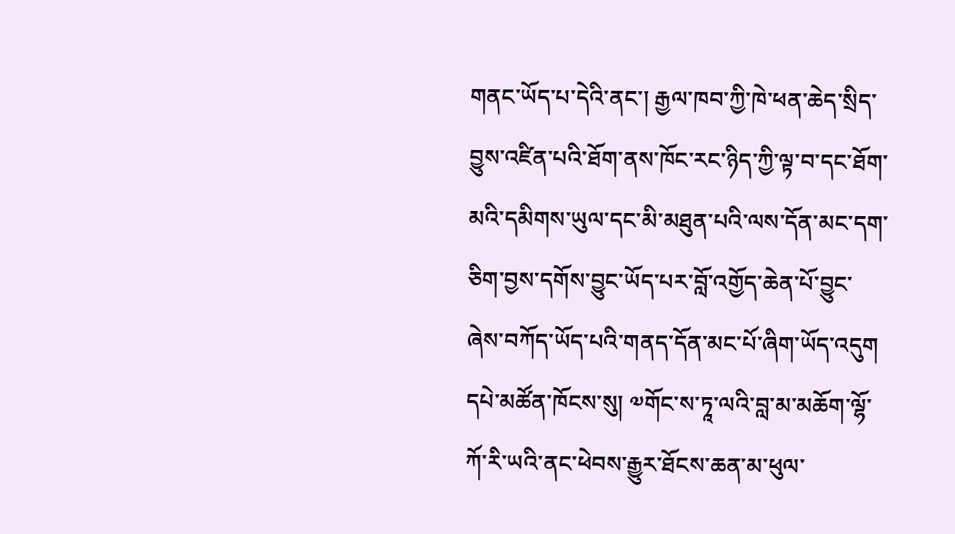གནང་ཡོད་པ་དེའི་ནང་། རྒྱལ་ཁབ་ཀྱི་ཁེ་ཕན་ཆེད་སྲིད་བྱུས་འཛིན་པའི་ཐོག་ནས་ཁོང་རང་ཉིད་ཀྱི་ལྟ་བ་དང་ཐོག་མའི་དམིགས་ཡུལ་དང་མི་མཐུན་པའི་ལས་དོན་མང་དག་ཅིག་བྱས་དགོས་བྱུང་ཡོད་པར་བློ་འགྱོད་ཆེན་པོ་བྱུང་ཞེས་བཀོད་ཡོད་པའི་གནད་དོན་མང་པོ་ཞིག་ཡོད་འདུག དཔེ་མཚོན་ཁོངས་སུ། ༧གོང་ས་ཏཱ་ལའི་བླ་མ་མཆོག་ལྷོ་ཀོ་རི་ཡའི་ནང་ཕེབས་རྒྱུར་ཐོངས་ཆན་མ་ཕུལ་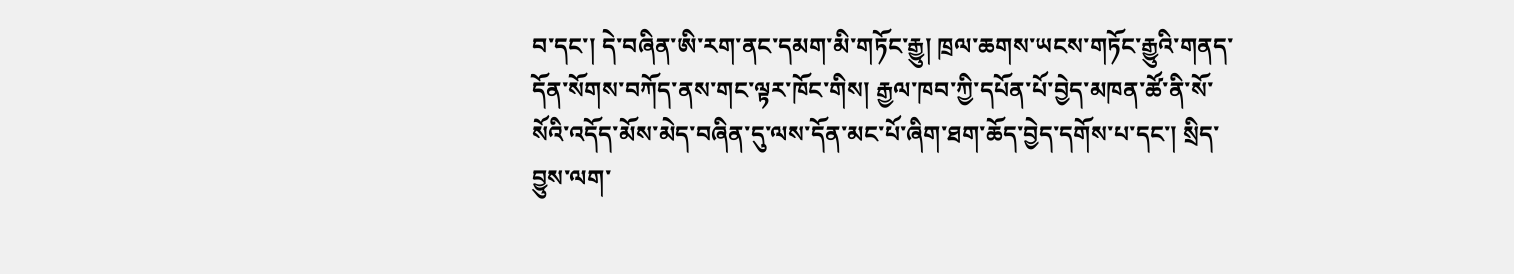བ་དང་། དེ་བཞིན་ཨི་རག་ནང་དམག་མི་གཏོང་རྒྱུ། ཁྲལ་ཆགས་ཡངས་གཏོང་རྒྱུའི་གནད་དོན་སོགས་བཀོད་ནས་གང་ལྟར་ཁོང་གིས། རྒྱལ་ཁབ་ཀྱི་དཔོན་པོ་བྱེད་མཁན་ཚོ་ནི་སོ་སོའི་འདོད་མོས་མེད་བཞིན་དུ་ལས་དོན་མང་པོ་ཞིག་ཐག་ཆོད་བྱེད་དགོས་པ་དང་། སྲིད་བྱུས་ལག་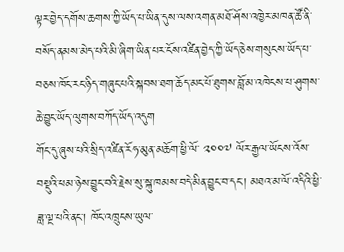ལྟར་བྱེད་དགོས་ཆགས་ཀྱི་ཡོད་པ་ཡིན་དུས་ལས་འགན་མཐོ་ཤོས་འཁྱེར་མཁན་ཚོ་ནི་བསོད་ནམས་མེད་པའི་མི་ཞིག་ཡིན་པར་ངོས་འཛིན་བྱེད་ཀྱི་ཡོད་ཅེས་གསུངས་ཡོད་པ་བཅས་ཁོང་རང་ཉིད་གཞུང་པའི་སྐབས་ཐག་ཆོད་མང་པོ་ཐུགས་བློ་མ་འཁེངས་པ་ཤུགས་ཆེ་བྱུང་ཡོད་ལུགས་བཀོད་ཡོད་འདུག
གོང་དུ་ཞུས་པའི་སྲིད་འཛིན་རོཧ་མུན་མཆོག་ཕྱི་ལོ་ ༢༠༠༧ ལོར་རྒྱལ་ཡོངས་འོས་བསྡུའི་ཕམ་ཉེས་བྱུང་བའི་རྗེས་སུ་སྐུ་ཁམས་བདེ་མིན་བྱུང་བ་དང་། མཐའ་མ་ལོ་འདིའི་ཕྱི་ཟླ་ལྔ་པའི་ནང་། ཁོང་འཁྲུངས་ཡུལ་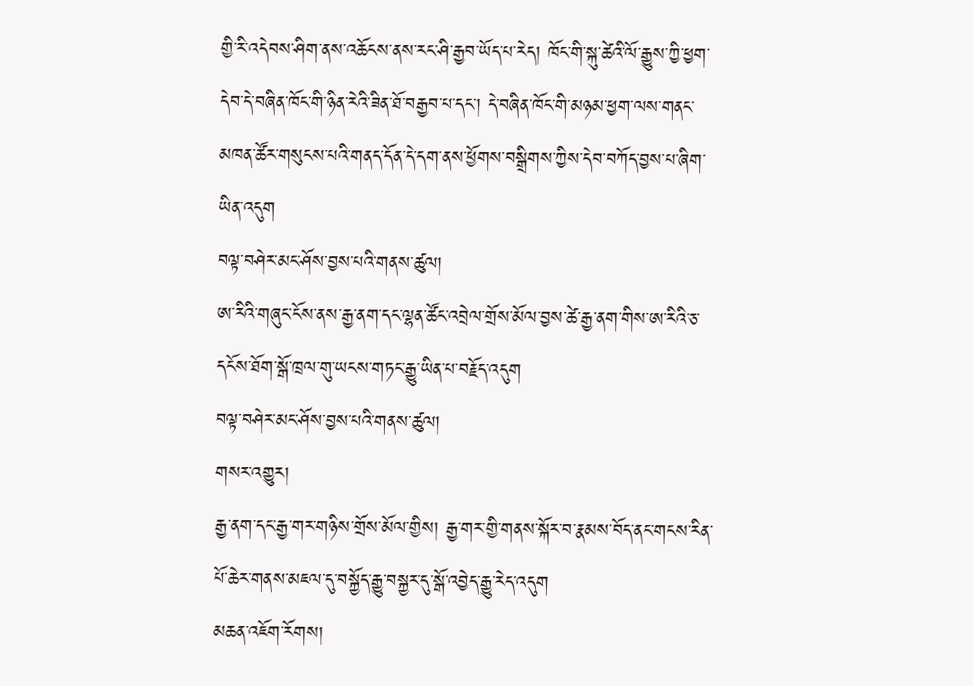གྱི་རི་འདེབས་ཤིག་ནས་འཆོངས་ནས་རང་ཤི་རྒྱབ་ཡོད་པ་རེད། ཁོང་གི་སྐུ་ཚེའི་ལོ་རྒྱུས་ཀྱི་ཕྱག་དེབ་དེ་བཞིན་ཁོང་གི་ཉིན་རེའི་ཟིན་ཐོ་བརྒྱབ་པ་དང་། དེ་བཞིན་ཁོང་གི་མཉམ་ཕྱག་ལས་གནང་མཁན་ཚོར་གསུངས་པའི་གནད་དོན་དེ་དག་ནས་ཕྱོགས་བསྒྲིགས་ཀྱིས་དེབ་བཀོད་བྱས་པ་ཞིག་ཡིན་འདུག
བལྟ་བཤེར་མང་ཤོས་བྱས་པའི་གནས་ཚུལ།
ཨ་རིའི་གཞུང་ངོས་ནས་རྒྱ་ནག་དང་ལྷན་ཚོང་འབྲེལ་གྲོས་མོལ་བྱས་ཚེ་རྒྱ་ནག་གིས་ཨ་རིའི་ཅ་དངོས་ཐོག་སྒོ་ཁྲལ་གུ་ཡངས་གཏང་རྒྱུ་ཡིན་པ་བརྗོད་འདུག
བལྟ་བཤེར་མང་ཤོས་བྱས་པའི་གནས་ཚུལ།
གསར་འགྱུར།
རྒྱ་ནག་དང་རྒྱ་གར་གཉིས་གྲོས་མོལ་གྱིས། རྒྱ་གར་གྱི་གནས་སྐོར་བ་རྣམས་བོད་ནང་གངས་རིན་པོ་ཆེར་གནས་མཇལ་དུ་བསྐྱོད་རྒྱུ་བསྐྱར་དུ་སྒོ་འབྱེད་རྒྱུ་རེད་འདུག
མཆན་འཇོག་རོགས།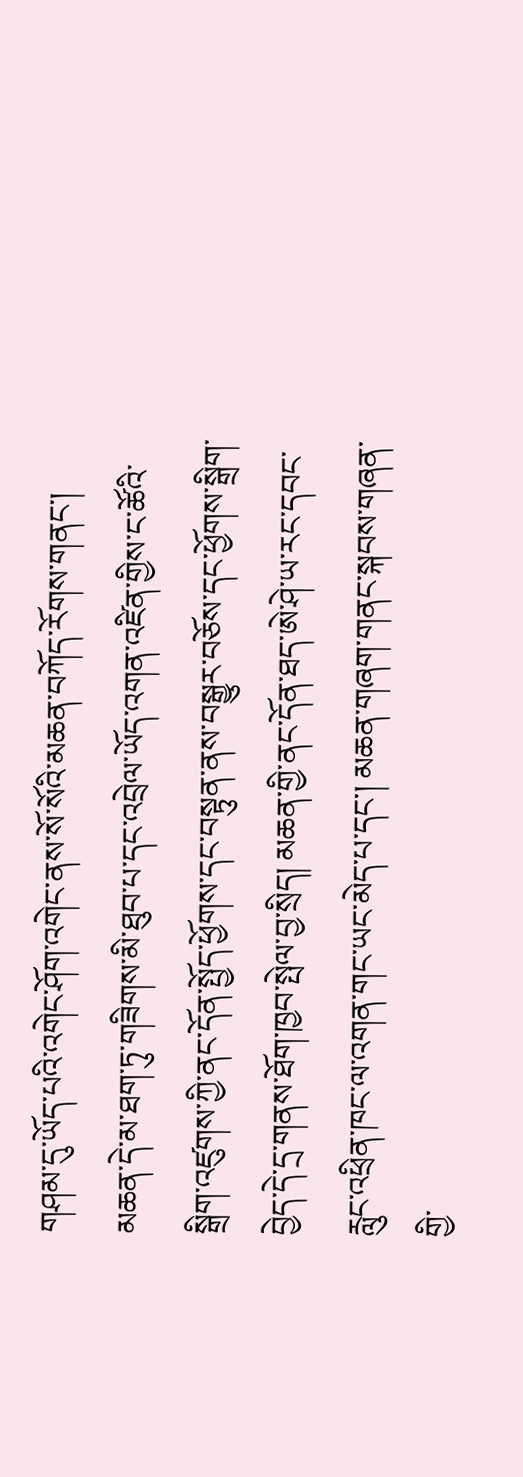གཤམ་དུ་ཡོད་པའི་འགེང་ཤོག་འགེང་ནས་སོ་སོའི་མཆན་བཀོད་རོགས་གནང་། མཆན་དེ་མ་ཐག་ཏུ་གཟིགས་མི་ཐུབ་པ་དང་འབྲེལ་ཡོད་འགན་འཛིན་གྱིས་ང་ཚོའི་སྒྲིག་འཛུགས་ཀྱི་ནང་དོན་སྤྱོད་ཕྱོགས་དང་བསྟུན་ནས་བསྒྱུར་བཅོས་དང་ཕྱོགས་སྒྲིག་བྱེད་དེ་དྲ་གནས་ཐོག་ཁྱབ་སྤེལ་བྱ་སྲིད། མཆན་གྱི་ནང་དོན་ཐད་ཨེ་ཤེ་ཡ་རང་དབང་རླུང་འཕྲིན་ཁང་ལ་འགན་གང་ཡང་མེད་པ་དང་། མཆན་གཞག་གནང་སྐབས་གཞན་གྱི་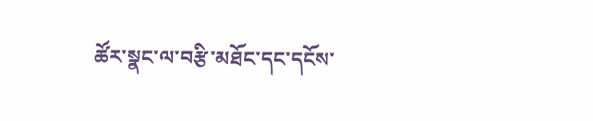ཚོར་སྣང་ལ་བརྩི་མཐོང་དང་དངོས་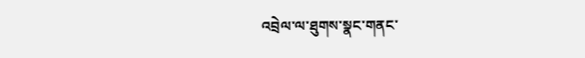འབྲེལ་ལ་ཐུགས་སྣང་གནང་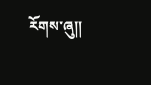རོགས་ཞུ༎